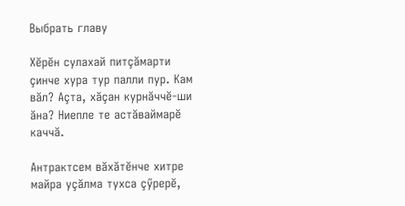Выбрать главу

Хĕрĕн сулахай питçăмарти çинче хура тур палли пур. Кам вăл? Аçта, хăçан курнăччĕ-ши ăна? Ниепле те астăваймарĕ каччă.

Антрактсем вăхăтĕнче хитре майра уçăлма тухса çӳрерĕ,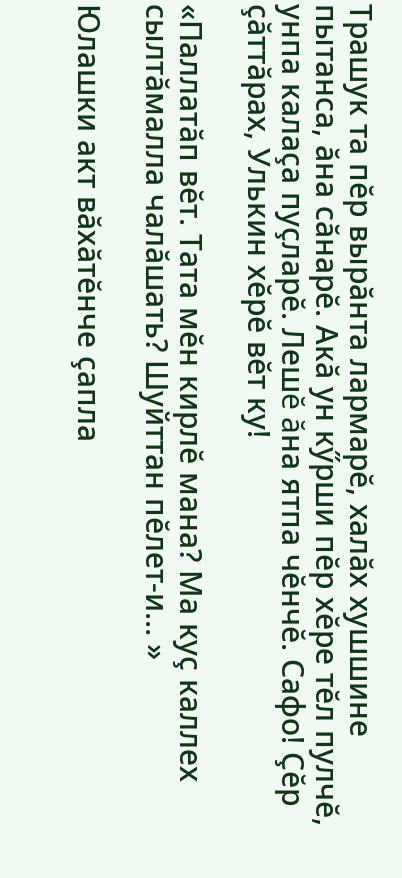Трашук та пĕр вырăнта лармарĕ, халăх хушшине пытанса, ăна сăнарĕ. Акă ун кӳрши пĕр хĕре тĕл пулчĕ, унпа калаçа пуçларĕ. Лешĕ ăна ятпа чĕнчĕ. Сафо! Çĕр çăттăрах, Улькин хĕрĕ вĕт ку!

«Паллатăп вĕт. Тата мĕн кирлĕ мана? Ма куç каллех сылтăмалла чалăшать? Шуйттан пĕлет-и… »

Юлашки акт вăхăтĕнче çапла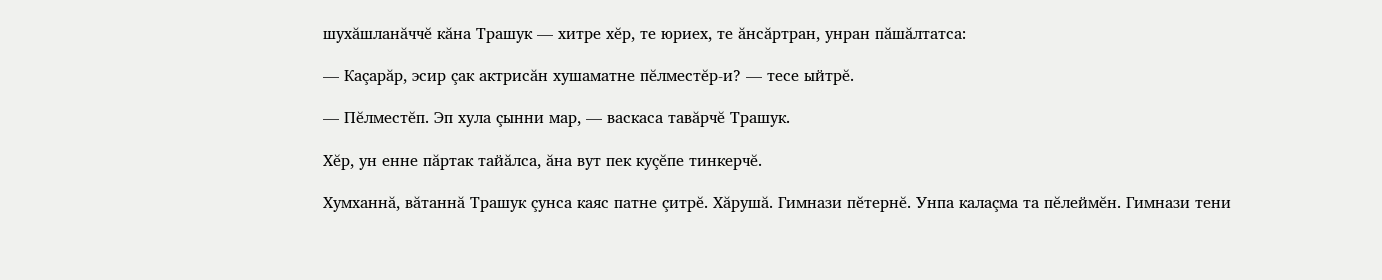шухăшланăччĕ кăна Трашук — хитре хĕр, те юриех, те ăнсăртран, унран пăшăлтатса:

— Каçарăр, эсир çак актрисăн хушаматне пĕлместĕр-и? — тесе ыйтрĕ.

— Пĕлместĕп. Эп хула çынни мар, — васкаса тавăрчĕ Трашук.

Хĕр, ун енне пăртак тайăлса, ăна вут пек куçĕпе тинкерчĕ.

Хумханнă, вăтаннă Трашук çунса каяс патне çитрĕ. Хăрушă. Гимнази пĕтернĕ. Унпа калаçма та пĕлеймĕн. Гимнази тени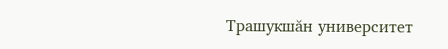Трашукшăн университет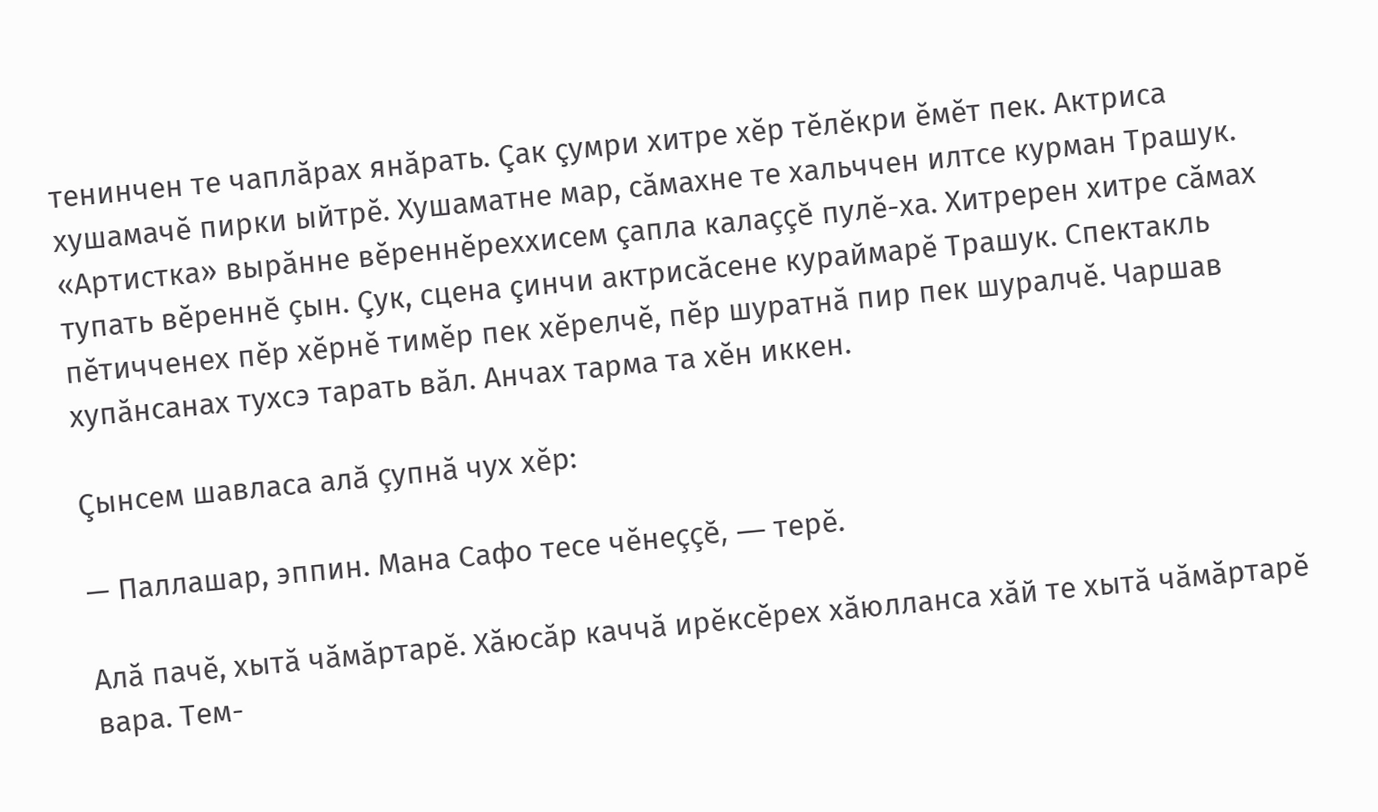тенинчен те чаплăрах янăрать. Çак çумри хитре хĕр тĕлĕкри ĕмĕт пек. Актриса хушамачĕ пирки ыйтрĕ. Хушаматне мар, сăмахне те хальччен илтсе курман Трашук. «Артистка» вырăнне вĕреннĕреххисем çапла калаççĕ пулĕ-ха. Хитререн хитре сăмах тупать вĕреннĕ çын. Çук, сцена çинчи актрисăсене кураймарĕ Трашук. Спектакль пĕтичченех пĕр хĕрнĕ тимĕр пек хĕрелчĕ, пĕр шуратнă пир пек шуралчĕ. Чаршав хупăнсанах тухсэ тарать вăл. Анчах тарма та хĕн иккен.

Çынсем шавласа алă çупнă чух хĕр:

— Паллашар, эппин. Мана Сафо тесе чĕнеççĕ, — терĕ.

Алă пачĕ, хытă чăмăртарĕ. Хăюсăр каччă ирĕксĕрех хăюлланса хăй те хытă чăмăртарĕ вара. Тем-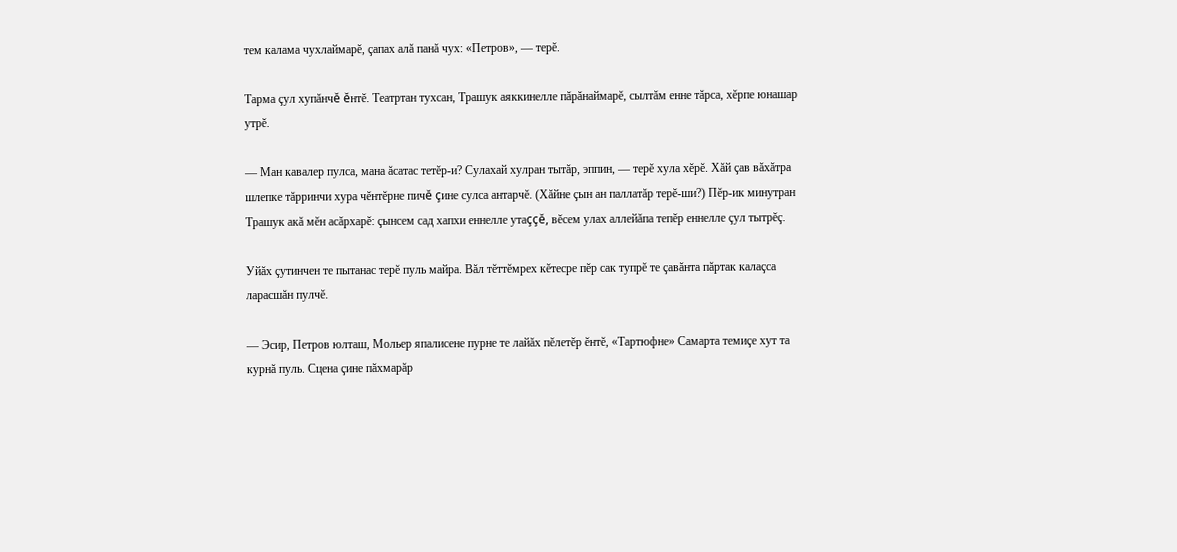тем калама чухлаймарĕ, çапах алă панă чух: «Петров», — терĕ.

Тарма çул хупăнчĕ ĕнтĕ. Театртан тухсан, Трашук аяккинелле пăрăнаймарĕ, сылтăм енне тăрса, хĕрпе юнашар утрĕ.

— Ман кавалер пулса, мана ăсатас тетĕр-и? Сулахай хулран тытăр, эппин, — терĕ хула хĕрĕ. Хăй çав вăхăтра шлепке тăрринчи хура чĕнтĕрне пичĕ çине сулса антарчĕ. (Хăйне çын ан паллатăр терĕ-ши?) Пĕр-ик минутран Трашук акă мĕн асăрхарĕ: çынсем сад хапхи еннелле утаççĕ, вĕсем улах аллейăпа тепĕр еннелле çул тытрĕç.

Уйăх çутинчен те пытанас терĕ пуль майра. Вăл тĕттĕмрех кĕтесре пĕр сак тупрĕ те çавăнта пăртак калаçса ларасшăн пулчĕ.

— Эсир, Петров юлташ, Мольер япалисене пурне те лайăх пĕлетĕр ĕнтĕ, «Тартюфне» Самарта темиçе хут та курнă пуль. Сцена çине пăхмарăр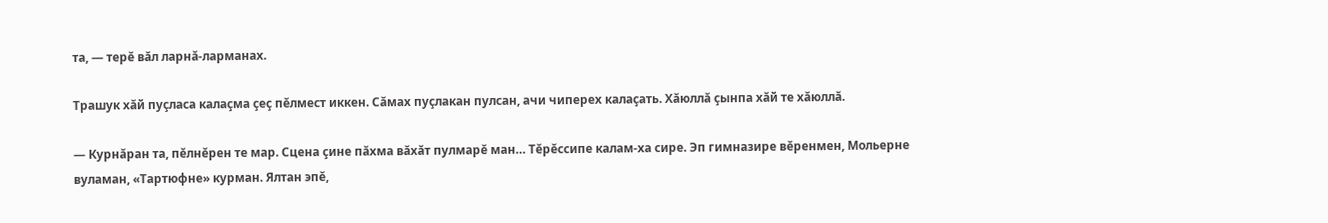та, — терĕ вăл ларнă-ларманах.

Трашук хăй пуçласа калаçма çеç пĕлмест иккен. Сăмах пуçлакан пулсан, ачи чиперех калаçать. Хăюллă çынпа хăй те хăюллă.

— Курнăран та, пĕлнĕрен те мар. Сцена çине пăхма вăхăт пулмарĕ ман… Тĕрĕссипе калам-ха сире. Эп гимназире вĕренмен, Мольерне вуламан, «Тартюфне» курман. Ялтан эпĕ,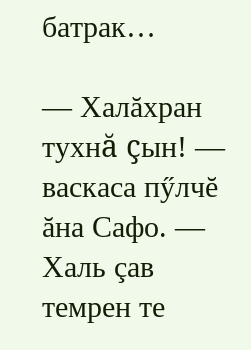батрак…

— Халăхран тухнă çын! — васкаса пӳлчĕ ăна Сафо. — Халь çав темрен те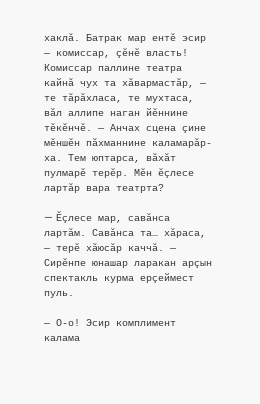хаклă. Батрак мар ентĕ эсир — комиссар, çĕнĕ власть! Комиссар паллине театра кайнă чух та хăвармастăр, — те тăрăхласа, те мухтаса, вăл аллипе наган йĕннине тĕкĕнчĕ. — Анчах сцена çине мĕншĕн пăхманнине каламарăр-ха. Тем юптарса, вăхăт пулмарĕ терĕр. Мĕн ĕçлесе лартăр вара театрта?

— Ĕçлесе мар, савăнса лартăм. Савăнса та… хăраса, — терĕ хăюсăр каччă. — Сирĕнпе юнашар ларакан арçын спектакль курма ерçеймест пуль.

— О-о! Эсир комплимент калама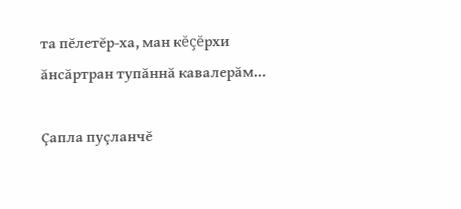та пĕлетĕр-ха, ман кĕçĕрхи ăнсăртран тупăннă кавалерăм…

Çапла пуçланчĕ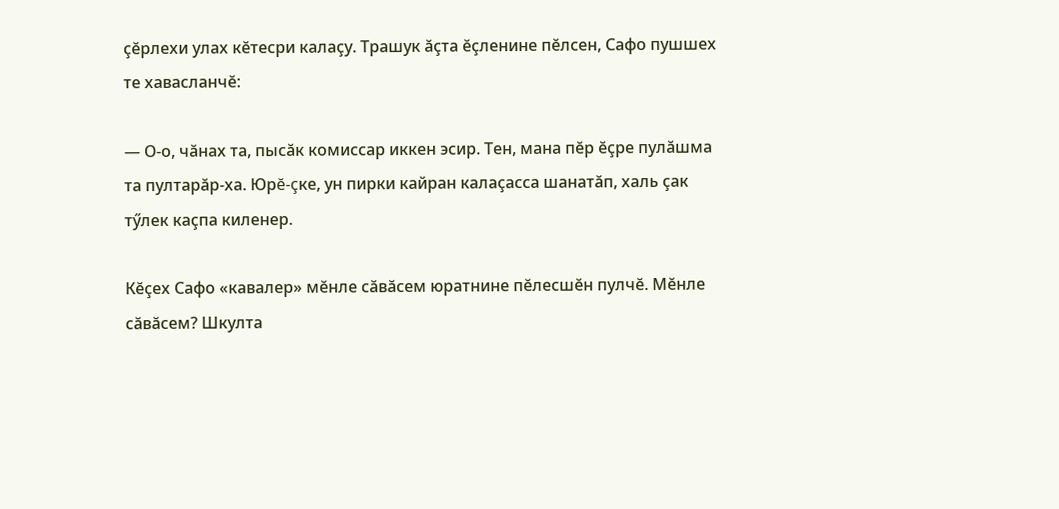çĕрлехи улах кĕтесри калаçу. Трашук ăçта ĕçленине пĕлсен, Сафо пушшех те хавасланчĕ:

— О-о, чăнах та, пысăк комиссар иккен эсир. Тен, мана пĕр ĕçре пулăшма та пултарăр-ха. Юрĕ-çке, ун пирки кайран калаçасса шанатăп, халь çак тӳлек каçпа киленер.

Кĕçех Сафо «кавалер» мĕнле сăвăсем юратнине пĕлесшĕн пулчĕ. Мĕнле сăвăсем? Шкулта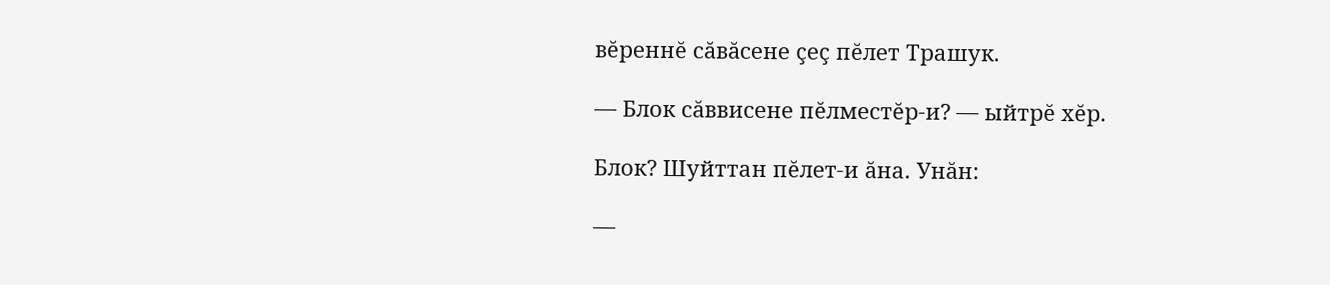вĕреннĕ сăвăсене çеç пĕлет Трашук.

— Блок сăввисене пĕлместĕр-и? — ыйтрĕ хĕр.

Блок? Шуйттан пĕлет-и ăна. Унăн:

—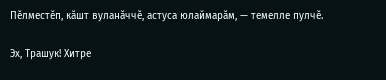Пĕлместĕп, кăшт вуланăччĕ, астуса юлаймарăм, — темелле пулчĕ.

Эх, Трашук! Хитре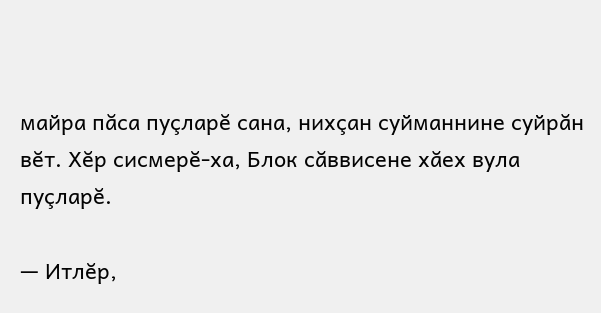майра пăса пуçларĕ сана, нихçан суйманнине суйрăн вĕт. Хĕр сисмерĕ-ха, Блок сăввисене хăех вула пуçларĕ.

— Итлĕр,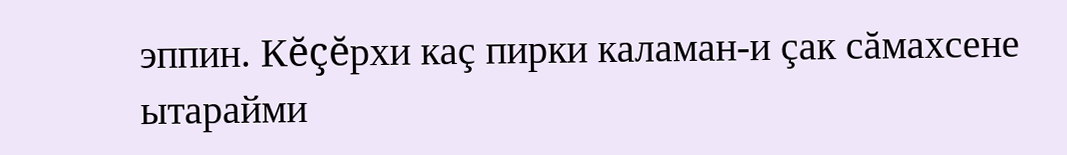эппин. Кĕçĕрхи каç пирки каламан-и çак сăмахсене ытарайми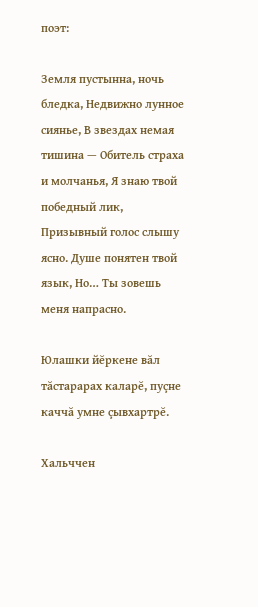поэт:

Земля пустынна, ночь бледка, Недвижно лунное сиянье, В звездах немая тишина — Обитель страха и молчанья, Я знаю твой победный лик, Призывный голос слышу ясно. Душе понятен твой язык, Но… Ты зовешь меня напрасно.

Юлашки йĕркене вăл тăстарарах каларĕ, пуçне каччă умне çывхартрĕ.

Хальччен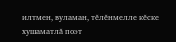илтмен, вуламан, тĕлĕнмелле кĕске хушаматлă поэт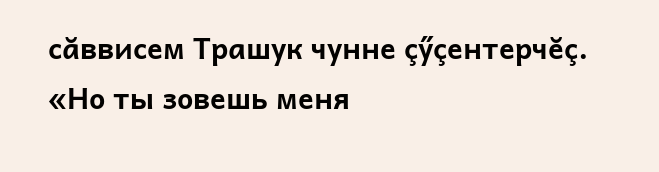сăввисем Трашук чунне çӳçентерчĕç. «Но ты зовешь меня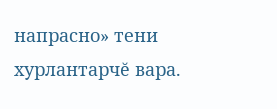напрасно» тени хурлантарчĕ вара.